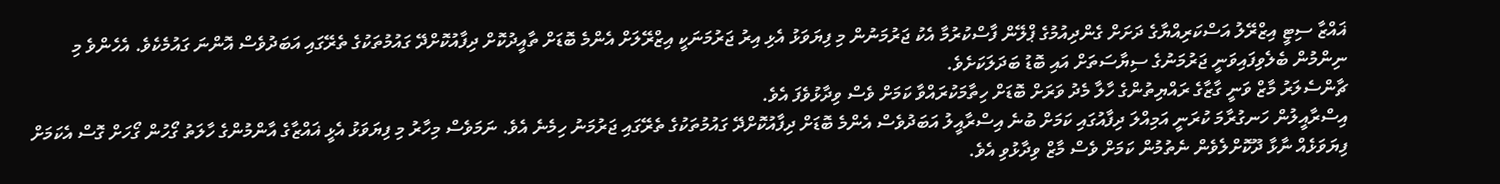ޣައްޒާ ސިޓީ އިޒްރޭލު އަސްކަރިއްޔާގެ ދަށަށް ގެންދިއުމުގެ ޕްލޭން ފާސްކުރުމާ އެކު ޖަރުމަނުން މި ފިޔަވަޅު އެޅި އިރު ޖަރުމަނަކީ އިޒްރޭލަށް އެންމެ ބޮޑަށް ތާއީދުކޮށް ދިފާއުކޮށްދޭ ގައުމުތަކުގެ ތެރޭގައި އަބަދުވެސް އޮންނަ ގައުމެކެވެ. އެހެންވެ މި ނިންމުން ބެލެވިފައިވަނީ ޖަރުމަނުގެ ސިޔާސަތަށް އައި ބޮޑު ބަދަލަކަށެވެ.
ޗާންސެލަރު މާޒް ވަނީ ގާޒާގެ ރައްޔިތުންގެ ހާލާ މެދު ވަރަށް ބޮޑަށް ހިތާމަކުރައްވާ ކަމަށް ވެސް ވިދާޅުވެފަ އެވެ.
އިސްރާއީލުން ހަނގުރާމަ ކުރަނީ އަމިއްލަ ދިފާއުގައި ކަމަށް ބުނެ އިސްރާއީލު އަބަދުވެސް އެންމެ ބޮޑަށް ދިފާއުކޮށްދޭ ގައުމުތަކުގެ ތެރޭގައި ޖަރުމަނު ހިމެނެ އެވެ. ނަމަވެސް މިހާރު މި ފިޔަވަޅު އެޅީ ޣައްޒާގެ އާންމުންގެ ހާލަތު ގޯހުން ގޯހަށް ގޮސް އެކަމަށް ފިޔަވަޅެއް ނާޅާ ދޫކޮށްލެވެން ނެތުމުން ކަމަށް ވެސް މާޒް ވިދާޅުވި އެވެ.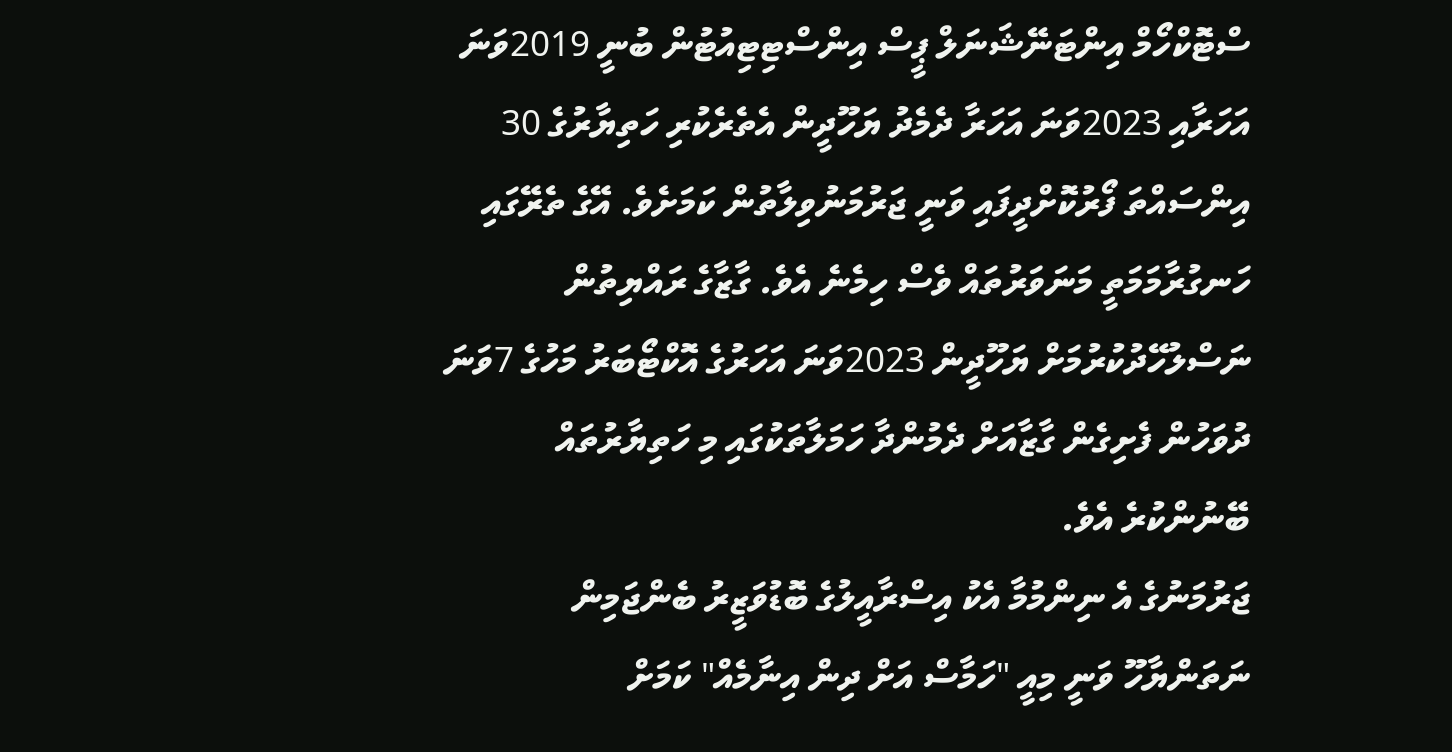ސްޓޮކްހޯމް އިންޓަނޭޝަނަލް ޕީސް އިންސްޓިޓިއުޓުން ބުނީ 2019ވަނަ އަހަރާއި 2023ވަނަ އަހަރާ ދެމެދު ޔަހޫދީން އެތެރެކުރި ހަތިޔާރުގެ 30 އިންސައްތަ ފޯރުކޮށްދީފައި ވަނީ ޖަރުމަނުވިލާތުން ކަމަށެވެ. އޭގެ ތެރޭގައި ހަނގުރާމަމަތީ މަނަވަރުތައް ވެސް ހިމެނެ އެވެ. ގާޒާގެ ރައްޔިތުން ނަސްލުހޭދުކުރުމަށް ޔަހޫދީން 2023ވަނަ އަހަރުގެ އޮކްޓޯބަރު މަހުގެ 7ވަނަ ދުވަހުން ފެށިގެން ގާޒާއަށް ދެމުންދާ ހަމަލާތަކުގައި މި ހަތިޔާރުތައް ބޭނުންކުރެ އެވެ.
ޖަރުމަނުގެ އެ ނިންމުމާ އެކު އިސްރާއީލުގެ ބޮޑުވަޒީރު ބެންޖަމިން ނަތަންޔާހޫ ވަނީ މިއީ "ހަމާސް އަށް ދިން އިނާމެއް" ކަމަށް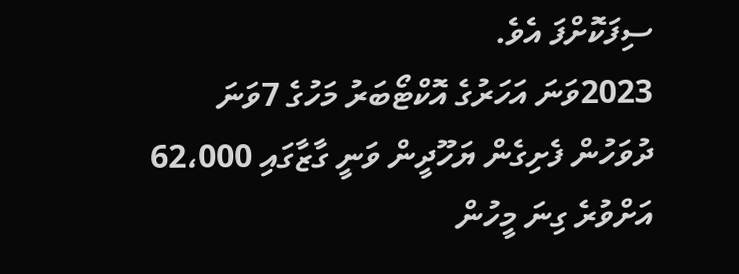ސިފަކޮށްފަ އެވެ.
2023ވަނަ އަހަރުގެ އޮކްޓޯބަރު މަހުގެ 7ވަނަ ދުވަހުން ފެށިގެން ޔަހޫދީން ވަނީ ގާޒާގައި 62،000 އަށްވުރެ ގިނަ މީހުން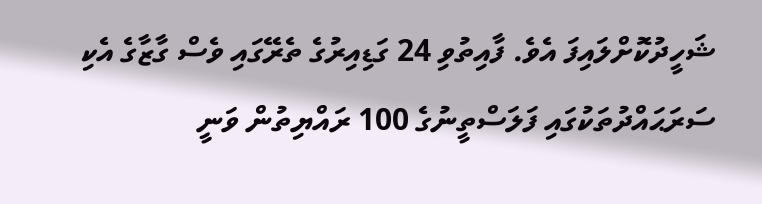ޝަހީދުކޮށްލައިފަ އެވެ. ފާއިތުވި 24 ގަޑިއިރުގެ ތެރޭގައި ވެސް ގާޒާގެ އެކި ސަރަޙައްދުތަކުގައި ފަލަސްތީނުގެ 100 ރައްޔިތުން ވަނީ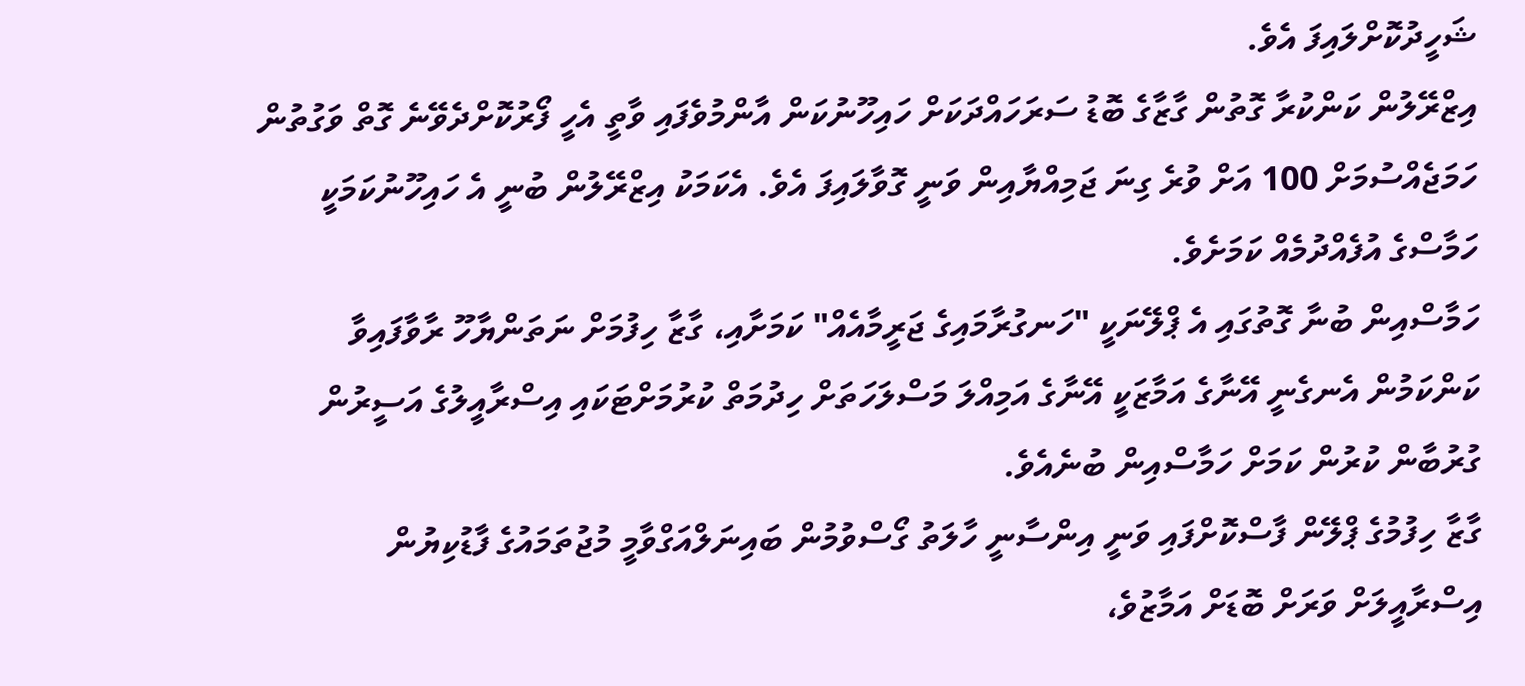ޝަހީދުކޮށްލައިފަ އެވެ.
އިޒްރޭލުން ކަންކުރާ ގޮތުން ގާޒާގެ ބޮޑު ސަރަހައްދަކަށް ހައިހޫނުކަން އާންމުވެފައި ވާތީ އެހީ ފޯރުކޮށްދެވޭނެ ގޮތް ވަގުތުން ހަމަޖެއްސުމަށް 100 އަށް ވުރެ ގިނަ ޖަމިއްޔާއިން ވަނީ ގޮވާލައިފަ އެވެ. އެކަމަކު އިޒްރޭލުން ބުނީ އެ ހައިހޫނުކަމަކީ ހަމާސްގެ އުފެއްދުމެއް ކަމަށެވެ.
ހަމާސްއިން ބުނާ ގޮތުގައި އެ ޕްލޭނަކީ "ހަނގުރާމައިގެ ޖަރީމާއެއް" ކަމަށާއި، ގާޒާ ހިފުމަށް ނަތަންޔާހޫ ރާވާފައިވާ ކަންކަމުން އެނގެނީ އޭނާގެ އަމާޒަކީ އޭނާގެ އަމިއްލަ މަސްލަހަތަށް ހިދުމަތް ކުރުމަށްޓަކައި އިސްރާއީލުގެ އަސީރުން ގުރުބާން ކުރުން ކަމަށް ހަމާސްއިން ބުނެއެވެ.
ގާޒާ ހިފުމުގެ ޕްލޭން ފާސްކޮށްފައި ވަނީ އިންސާނީ ހާލަތު ގޯސްވުމުން ބައިނަލްއަގްވާމީ މުޖުތަމައުގެ ފާޑުކިޔުން އިސްރާއީލަށް ވަރަށް ބޮޑަށް އަމާޒުވެ،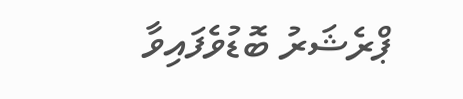ޕްރެޝަރު ބޮޑުވެފައިވާ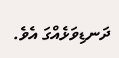ދަނޑިވަޅެއްގަ އެވެ.